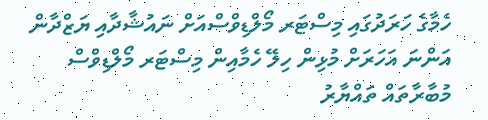ހެމާގެ ހަރަދުގައި މިސްޓަރ މޯލްޑިވްސްއަށް ނައުޝާދާއި ޔަޒްދާން
އަންނަ އަހަރަށް މުޅިން ހިލޭ ހެމާއިން މިސްޓަރ މޯލްޑިވްސް މުބާރާތައް ތައްޔާރު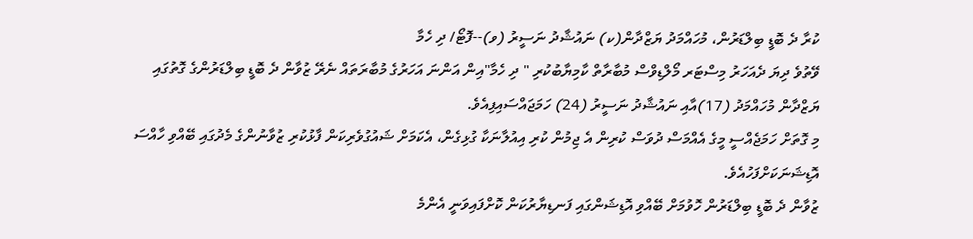ކުރާ ދެ ބޮޑީ ބިލްޑަރުން، މުހައްމަދު ޔަޒްދާން(ކ) ނައުޝާދު ނަސީރު (ވ)--ފޮޓޯ/ ދި ހެމާ
ވޭތުވެ ދިޔަ ދެއަހަރު މިސްޓަރ މޯލްޑިވްސް މުބާރާތް ކާމިޔާބުކުރި " ދި ހެމާ"އިން އަންނަ އަހަރުގެ މުބާރަތައް ނެރޭ ޒުވާން ދެ ބޮޑީ ބިލްޑަރުންގެ ގޮތުގައި ޔަޒްދާން މުހައްމަދު (17)އާއި ނައުޝާދު ނަސީރު (24) ހަމަޖައްސައިފިއެވެ.
މި ގޮތަށް ހަމަޖެއްސީ މީގެ އެއްމަސް ދުވަސް ކުރިން އެ ޖިމުން ކުރި އިއުލާނަކާ ގުޅިގެން، އެކަމަށް ޝައުގުވެރިކަން ފާޅުކުރި ޒުވާނުންގެ މެދުގައި ބޭއްވި ހާއްސަ އޮޑިޝަނަކަށްފަހުއެވެ.
ޒުވާން ދެ ބޮޑީ ބިލްޑަރުން ހޮވުމަށް ބޭއްވި އޮޑިޝަންގައި ފަނޑިޔާރުކަން ކޮށްފައިވަނީ އެންމެ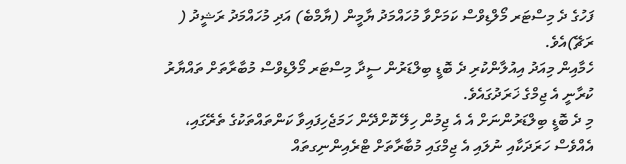ފަހުގެ ދެ މިސްޓަރ މޯލްޑިވްސް ކަމަށްވާ މުހައްމަދު ޔާމީން (ޔާމްބެ) އަދި މުހައްމަދު ރަޝީދު ( ރަޗޭ)އެވެ.
ހެމާއިން މިއަދު އިއުލާންކުރި ދެ ބޮޑީ ބިލްޑަރުން ސީދާ މިސްޓަރ މޯލްޑިވްސް މުބާރާތަށް ތައްޔާރު ކުރާނީ އެ ޖިމްގެ ޚަރަދުގައެވެ.
މި ދެ ބޮޑީ ބިލްޑަރުންނަށް އެ އެ ޖިމުން ހިލޭ ކޮށްދޭން ހަމަޖެހިފައިވާ ކަންތައްތަކުގެ ތެރޭގައި، އެއްވެސް ހަރަދަކާއި ނުލައި އެ ޖިމްގައި މުބާރާތަށް ޓްރެއިންނިގތައް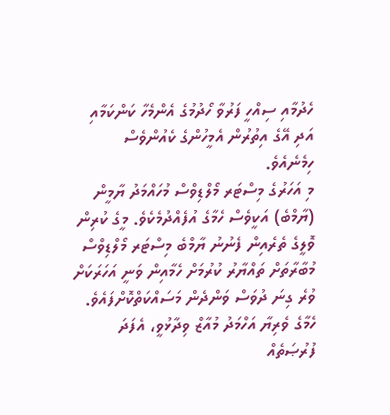ހެދުމާއި ސިއްހީ ފަރުވާ ހޯދުމުގެ އެންމެހާ ކަންކަމާއި އަދި އޭގެ އިތުރުން އެމީހުންގެ ކެއުންވެސް ހިމެނެއެވެ.
މި އަހަރުގެ މިސްޓަރ މޯލްޑިވްސް މުހައްމަދު ޔާމީން (ޔާމްބެ) އަކީވެސް ހެމާގެ އުފެއްދުމެކެވެ. މީގެ ކުރިން ވޮލީގެ ތެރެއިން ފެނުނު ޔާމްބެ މިސްޓަރ މޯލްޑިވްސް މުބާރާތަށް ތައްޔާރު ކުރުމަށް ހެމާއިން ވަނީ އަހަރަކަށް ވުރެ ގިނަ ދުވަސް ވަންދެން މަސައްކަތްކޮށްފައެވެ.
ހެމާގެ ވެރިޔާ އަހްމަދު މުއާޒް ވިދާޅުވީ، އެފަދަ ފުރުޞަތެއް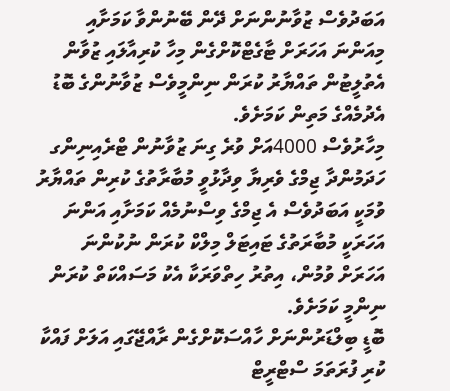އަބަދުވެސް ޒުވާނުންނަށް ދޭން ބޭނުންވާ ކަމަށާއި މިއަންނަ އަހަރަށް ޓާގެޓްކޮށްގެން މިހާ ކުރިއާލައި ޒުވާން އެތުލީޓުން ތައްޔާރު ކުރަން ނިންމީވެސް ޒުވާނުންގެ ބޮޑު އެދުމެއްގެ މަތިން ކަމަށެވެ.
މިހާރުވެސް 4000އަށް ވުރެ ގިނަ ޒުވާނުން ޓްރެއިނިންގ ހަދަމުންދާ ޖިމްގެ ވެރިޔާ ވިދާޅުވީ މުބާރާތުގެ ކުރިން ތައްޔާރު ވުމަކީ އަބަދުވެސް އެ ޖިމްގެ ވިސްނުމެއް ކަމަށާއި އަންނަ އަހަރަކީ މުބާރަތުގެ ޓައިޓަލް މިލްކް ކުރަން ނުކުންނަ އަހަރަށް ވުމުން، އިތުރު ހިތްވަރަކާ އެކު މަސައްކަތް ކުރަން ނިންމީ ކަމަށެވެ.
ބޮޑީ ބިލްޑަރުންނަށް ހާއްސަކޮށްގެން ރާއްޖޭގައި އަލަށް ފައްކާ ކުރި ފުރަތަމަ ސްޓްރީޓް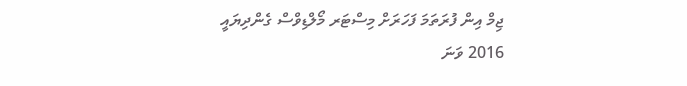ޖިމް އިން ފުރަތަމަ ފަހަރަށް މިސްޓަރ މޯލްޑިވްސް ގެންދިޔައީ 2016 ވަނަ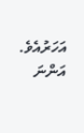އަހަރުއެވެ. އަންނަ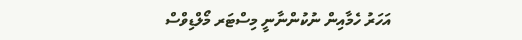އަހަރު ހެމާއިން ނުކުންނާނީ މިސްޓަރ މޯލްޑިވްސް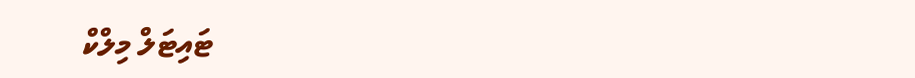ޓައިޓަލް މިލްކް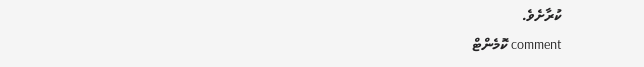ކުރާށެވެ.
comment ކޮމެންޓް